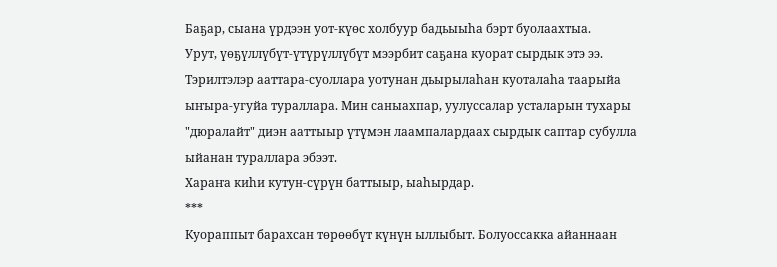Баҕар, сыана үрдээн уот-күөс холбуур бадьыыһа бэрт буолаахтыа.
Урут, үөҕүллүбүт-үтүрүллүбүт мээрбит саҕана куорат сырдык этэ ээ. Тэрилтэлэр ааттара-суоллара уотунан дьырылаһан куоталаһа таарыйа ыҥыра-угуйа тураллара. Мин саныахпар, уулуссалар усталарын тухары "дюралайт" диэн ааттыыр үтүмэн лаампалардаах сырдык саптар субулла ыйанан тураллара эбээт.
Хараҥа киһи кутун-сүрүн баттыыр, ыаһырдар.
***
Куораппыт барахсан төрөөбүт күнүн ыллыбыт. Болуоссакка айаннаан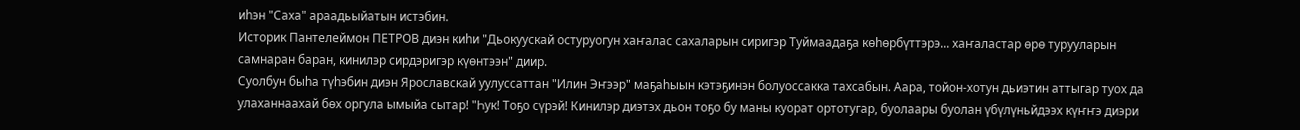иһэн "Саха" араадьыйатын истэбин.
Историк Пантелеймон ПЕТРОВ диэн киһи "Дьокуускай остуруогун хаҥалас сахаларын сиригэр Туймаадаҕа көһөрбүттэрэ... хаҥаластар өрө турууларын самнаран баран, кинилэр сирдэригэр күөнтээн" диир.
Суолбун быһа түһэбин диэн Ярославскай уулуссаттан "Илин Эҥээр" маҕаһыын кэтэҕинэн болуоссакка тахсабын. Аара, тойон-хотун дьиэтин аттыгар туох да улаханнаахай бөх оргула ымыйа сытар! "Һук! Тоҕо сүрэй! Кинилэр диэтэх дьон тоҕо бу маны куорат ортотугар, буолаары буолан үбүлүньйдээх күҥҥэ диэри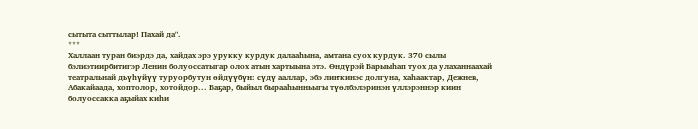сытыта сыттылар! Пахай да".
***
Халлаан туран биэрдэ да, хайдах эрэ урукку курдук далааһына, амтана суох курдук. 370 сылы бэлиэтиирбитигэр Ленин болуоссатыгар олох атын хартыына этэ. Өндүрэй Барыыһап туох да улаханнаахай театральнай дьүһүйүү туруорбутун өйдүүбүн: сүдү ааллар, эбэ лиҥкинэс долгуна, хаһаактар, Дежнев, Абакайаада, хоптолор, хотойдор... Баҕар, быйыл бырааһынньыгы түөлбэлэринэн үллэрэннэр киин болуоссакка аҕыйах киһи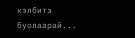кэлбитэ буолаарай...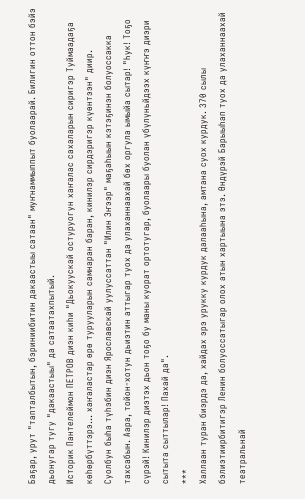Баҕар, урут "тапталбытын, бэриниибитин дакаастыы сатаан" муҥнаммыппыт буолаарай. Билигин оттон бэйэ дьонугар тугу "дакаастыы" да сатаатахпытый.
Историк Пантелеймон ПЕТРОВ диэн киһи "Дьокуускай остуруогун хаҥалас сахаларын сиригэр Туймаадаҕа көһөрбүттэрэ... хаҥаластар өрө турууларын самнаран баран, кинилэр сирдэригэр күөнтээн" диир.
Суолбун быһа түһэбин диэн Ярославскай уулуссаттан "Илин Эҥээр" маҕаһыын кэтэҕинэн болуоссакка тахсабын. Аара, тойон-хотун дьиэтин аттыгар туох да улаханнаахай бөх оргула ымыйа сытар! "Һук! Тоҕо сүрэй! Кинилэр диэтэх дьон тоҕо бу маны куорат ортотугар, буолаары буолан үбүлүньйдээх күҥҥэ диэри сытыта сыттылар! Пахай да".
***
Халлаан туран биэрдэ да, хайдах эрэ урукку курдук далааһына, амтана суох курдук. 370 сылы бэлиэтиирбитигэр Ленин болуоссатыгар олох атын хартыына этэ. Өндүрэй Барыыһап туох да улаханнаахай театральнай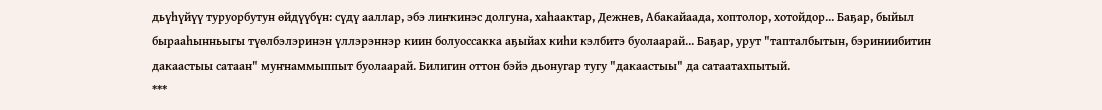дьүһүйүү туруорбутун өйдүүбүн: сүдү ааллар, эбэ лиҥкинэс долгуна, хаһаактар, Дежнев, Абакайаада, хоптолор, хотойдор... Баҕар, быйыл бырааһынньыгы түөлбэлэринэн үллэрэннэр киин болуоссакка аҕыйах киһи кэлбитэ буолаарай... Баҕар, урут "тапталбытын, бэриниибитин дакаастыы сатаан" муҥнаммыппыт буолаарай. Билигин оттон бэйэ дьонугар тугу "дакаастыы" да сатаатахпытый.
***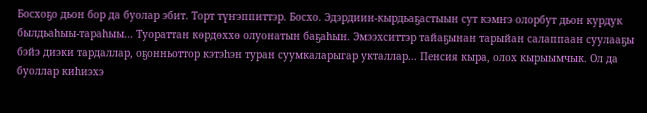Босхоҕо дьон бор да буолар эбит. Торт түҥэппиттэр. Босхо. Эдэрдиин-кырдьаҕастыын сут кэмҥэ олорбут дьон курдук былдьаһыы-тараһыы... Туораттан көрдөххө олуонатын баҕаһын. Эмээхситтэр тайаҕынан тарыйан салаппаан суулааҕы бэйэ диэки тардаллар, оҕонньоттор кэтэһэн туран суумкаларыгар укталлар... Пенсия кыра, олох кырыымчык. Ол да буоллар киһиэхэ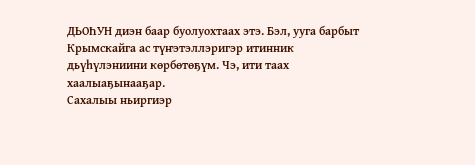ДЬОҺУН диэн баар буолуохтаах этэ. Бэл, ууга барбыт Крымскайга ас түҥэтэллэригэр итинник дьүһүлэниини көрбөтөҕүм. Чэ, ити таах хаалыаҕынааҕар.
Сахалыы ньиргиэр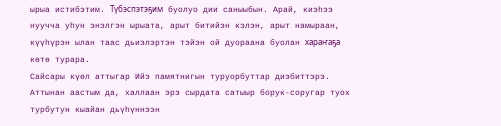ырыа истибэтим. Түбэспэтэҕим буолуо дии саныыбын. Арай, киэһээ нуучча уһун энэлгэн ырыата, арыт битийэн кэлэн, арыт намыраан, күүһүрэн ылан таас дьиэлэртэн тэйэн ой дуораана буолан хараҥаҕа көтө турара.
Сайсары күөл аттыгар Ийэ памятнигын туруорбуттар диэбиттэрэ. Аттынан аастым да, халлаан эрэ сырдата сатыыр борук-соругар туох турбутун кыайан дьүһүннээн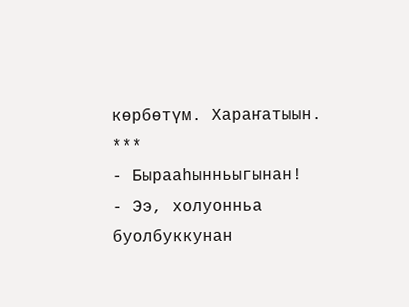көрбөтүм. Хараҥатыын.
***
- Бырааһынньыгынан!
- Ээ, холуонньа буолбуккунан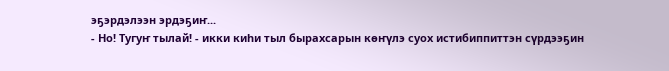эҕэрдэлээн эрдэҕиҥ...
- Но! Тугуҥ тылай! - икки киһи тыл бырахсарын көҥүлэ суох истибиппиттэн сүрдээҕин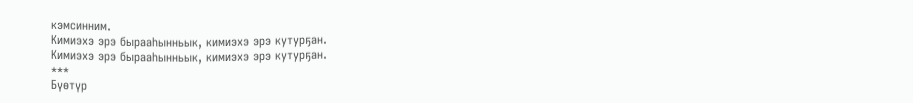кэмсинним.
Кимиэхэ эрэ бырааһынньык, кимиэхэ эрэ кутурҕан.
Кимиэхэ эрэ бырааһынньык, кимиэхэ эрэ кутурҕан.
***
Бүөтүр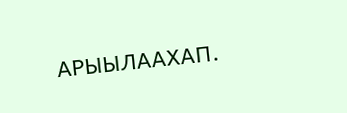АРЫЫЛААХАП.